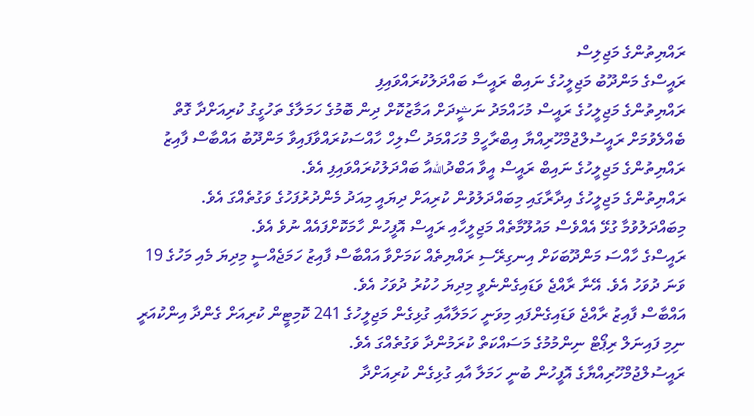ރައްޔިތުންގެ މަޖިލިސް
ރައީސްގެ މަންދޫބު މަޖިލީހުގެ ނައިބް ރައީސާ ބައްދަލުކުރައްވައިފި
ރައްޔިތުންގެ މަޖިލީހުގެ ރައީސް މުހައްމަދު ނަޝީދަށް އަމާޒުކޮށް ދިން ބޮމުގެ ހަމަލާގެ ތަހުގީގު ކުރިއަށްދާ ގޮތް ބެއްލެވުމަށް ރައީސުލްޖުމްހޫރިއްޔާ އިބްރާހީމް މުހައްމަދު ސޯލިހް ހާއްސަކުރައްވާފައިވާ މަންދޫބު އައްބާސް ފާއިޒު ރައްޔިތުންގެ މަޖިލީހުގެ ނައިބް ރައީސް އީވާ އަބްދުاللهއާ ބައްދަލުކުރައްވައިފި އެވެ.
ރައްޔިތުންގެ މަޖިލީހުގެ އިދާރާގައި މިބައްދަލުވުން ކުރިއަށް ދިޔައީ މިއަދު މެންދުރުފަހުގެ ވަގުތެއްގަ އެވެ. މިބައްދަލުވުމާ ގުޅޭ އެއްވެސް މައުލޫމާތެއް މަޖިލީހާއި ރައީސް އޮފީހުން ހާމަކޮށްފައެއް ނުވެ އެވެ.
ރައީސްގެ ހާއްސަ މަންދޫބަކަށް އިނގިރޭސި ރައްޔިތެއް ކަމަށްވާ އައްބާސް ފާއިޒު ހަމަޖެއްސީ މިދިޔަ މެއި މަހުގެ 19 ވަނަ ދުވަހު އެވެ. އޭނާ ރާއްޖެ ވަޑައިގެންނެވީ މިދިޔަ ހުކުރު ދުވަހު އެވެ.
އައްބާސް ފާއިޒު ރާއްޖެ ވަޑައިގެންފައި މިވަނީ ހަމަލާއާއި ގުޅިގެން މަޖިލީހުގެ 241 ކޮމިޓީން ކުރިއަށް ގެންދާ އިންކުއަރީ ނިމި ފައިނަލް ރިޕޯޓް ނިންމުމުގެ މަސައްކަތް ކުރަމުންދާ ވަގުތެއްގަ އެވެ.
ރައީސުލްޖުމްހޫރިއްޔާގެ އޮފީހުން ބުނީ ހަމަލާ އާއި ގުޅިގެން ކުރިއަށްދާ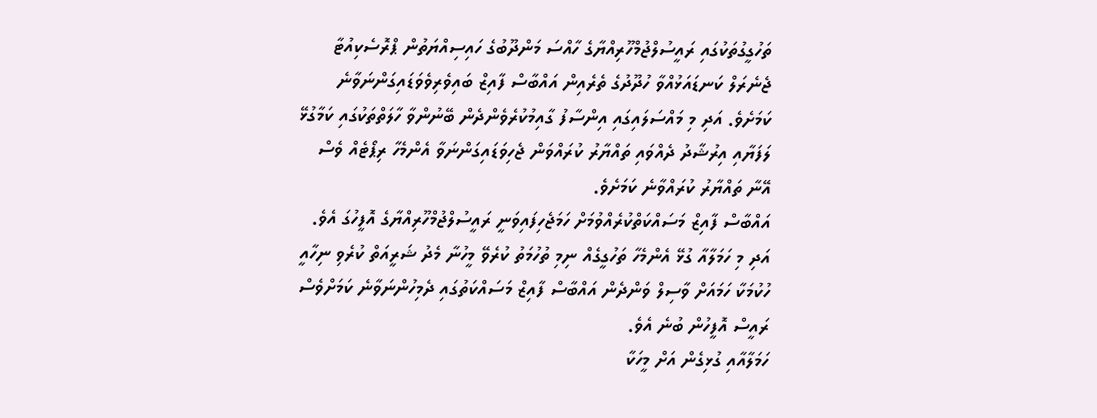ތަހުގީގުތަކުގައި ރައީސުލްޖުމްހޫރިއްޔާގެ ހާއްސަ މަންދޫބުގެ ހައިސިއްޔަތުން ޕްރޮސެކިއުޓާ ޖެނެރަލް ކަނޑައަޅުއްވާ ހުދޫދުގެ ތެރެއިން އައްބާސް ފާއިޒް ބައިވެރިވެވަޑައިގަންނަވާނެ ކަމަށެވެ. އަދި މި މައްސަލައިގައި އިންސާފު ގާއިމުކުރެވެންދެން ބޭނުންވާ ހާލަތްތަކުގައި ކަމާގުޅޭ ލަފަޔާއި އިރުޝާދު ދެއްވައި ތައްޔާރު ކުރައްވަން ޖެހިވަޑައިގަންނަވާ އެންމެހާ ރިޕޯޓެއް ވެސް އޭނާ ތައްޔާރު ކުރައްވާނެ ކަމަށެވެ.
އައްބާސް ފާއިޒް މަސައްކަތްކުރެއްވުމަށް ހަމަޖެހިފައިވަނީ ރައީސުލްޖުމްހޫރިއްޔާގެ އޮފީހުގަ އެވެ. އަދި މި ހަމަލާއާ ގުޅޭ އެންމެހާ ތަހުގީގެއް ނިމި ތުހުމަތު ކުރެވޭ މީހުނާ މެދު ޝަރީއަތް ކުރެވި ނިހާއީ ހުކުމަކާ ހަމައަށް ވާސިލް ވަންދެން އައްބާސް ފާއިޒް މަސައްކަތުގައި ދެމިހުންނަވާނެ ކަމަށްވެސް ރައީސް އޮފީހުން ބުނެ އެވެ.
ހަމަލާއާއި ގުޅިގެން އަށް މީހަކާ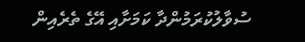ސުވާލުކުރަމުންދާ ކަމަށާއި އޭގެ ތެރެއިން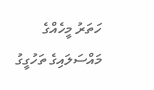ހަތަރު މީހެއްގެ މައްސަލައިގެ ތަހުގީގު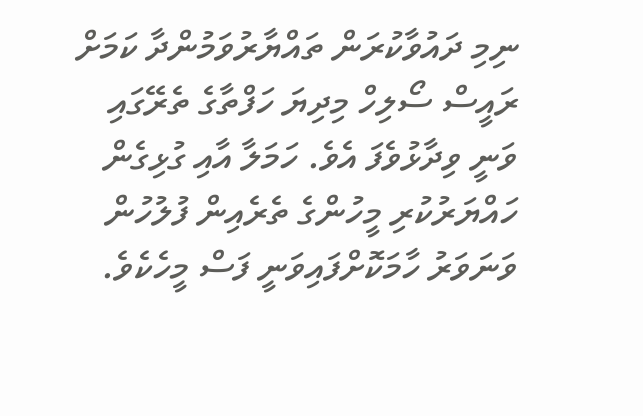ނިމި ދައުވާކުރަން ތައްޔާރުވަމުންދާ ކަމަށް ރައީސް ސޯލިހް މިދިޔަ ހަފްތާގެ ތެރޭގައި ވަނީ ވިދާޅުވެފަ އެވެ. ހަމަލާ އާއި ގުޅިގެން ހައްޔަރުކުރި މީހުންގެ ތެރެއިން ފުލުހުން ވަނަވަރު ހާމަކޮށްފައިވަނީ ފަސް މީހެކެވެ.